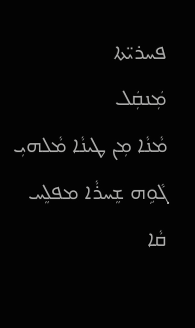ܦܚܪܝ̈ܬܐ
ܡܲܢܩܲܠ
ܡܵܢܵܐ ܡܼܢ ܛܝܢܵܐ ܡܵܠܗܝܼ ܓܵܘܹܗ ܫܸܚܪܵܐ ܡܦܠܸܚ ܩܵܐ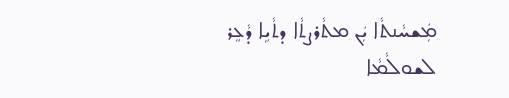ܡܲܫܚܵܢܬܵܐ ܝܲܢ ܡܬܵܪܨܬܵܐ ܕܬܵܝܹܐ ܕܵܥܸܪ ܠܫܘܠܵܡܵܐ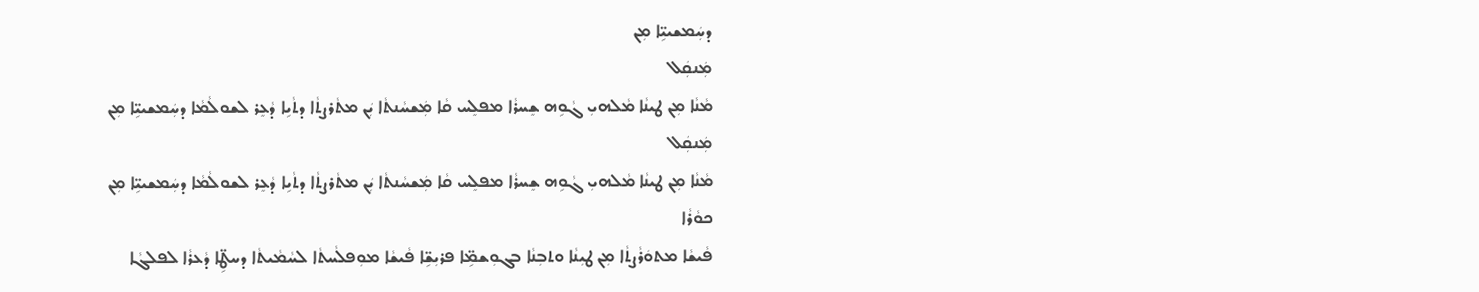ܕܚܲܡܫܝܝܹ̈ܐ ܡܼܢ
ܡܲܢܩܲܠ
ܡܵܢܵܐ ܡܼܢ ܛܝܢܵܐ ܡܵܠܗܝܼ ܓܵܘܹܗ ܫܸܚܪܵܐ ܡܦܠܸܚ ܩܵܐ ܡܲܫܚܵܢܬܵܐ ܝܲܢ ܡܬܵܪܨܬܵܐ ܕܬܵܝܹܐ ܕܵܥܸܪ ܠܫܘܠܵܡܵܐ ܕܚܲܡܫܝܝܹ̈ܐ ܡܼܢ
ܡܲܢܩܲܠ
ܡܵܢܵܐ ܡܼܢ ܛܝܢܵܐ ܡܵܠܗܝܼ ܓܵܘܹܗ ܫܸܚܪܵܐ ܡܦܠܸܚ ܩܵܐ ܡܲܫܚܵܢܬܵܐ ܝܲܢ ܡܬܵܪܨܬܵܐ ܕܬܵܝܹܐ ܕܵܥܸܪ ܠܫܘܠܵܡܵܐ ܕܚܲܡܫܝܝܹ̈ܐ ܡܼܢ
ܟܘܵܪܵܐ
ܦܵܝܫܵܐ ܡܬܘܿܪܵܨܬܵܐ ܡܼܢ ܛܝܼܢܵܐ ܘܬܒܼܢܵܐ ܒܓܘܼܫܡܹ̈ܐ ܦܪܝܼܫܹ̈ܐ ܦܵܝܫܵܐ ܡܘܼܦܠܵܚܬܵܐ ܠܚܵܡܵܝܬܵܐ ܕܚܛܹ̈ܐ ܕܵܥܪܵܐ ܠܦܠܓܵܐ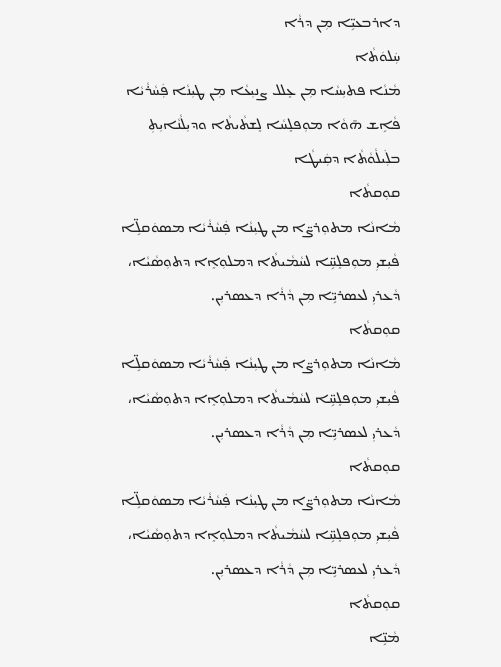ܕܐܪܒܥܝܹ̈ܐ ܡܼܢ ܕܪܵܐ
ܚܲܠܘܿܬܵܐ
ܡܵܢܵܐ ܦܬܝܼܚܵܐ ܡܼܢ ܥܸܠܠ ܨܢܝܼܥܵܐ ܡܼܢ ܛܝܼܢܵܐ ܦܲܚܵܪܵܝܵܐ ܦܵܐܹܫ ܗ̄ܘܵܐ ܡܘܼܦܠܸܚܵܐ ܠܸܫܬܵܝܬܵܐ ܘܕܝܼܠܵܢܵܐܝܼܬܼ ܒܠܲܝܠܵܘܵܬܵܐ ܕܩܲܝܛܵܐ
ܩܘܼܩܬܵܐ
ܡܵܐܢܵܐ ܡܬܘܼܪܨ̈ܐ ܡܢ ܛܝܼܢܵܐ ܦܲܚܵܪܵܝܵܐ ܡܣܘܿܩܠܹ̈ܐ ܦܵܝܼܫܝܼ ܡܘܼܦܠܸܚܹ̈ܐ ܠܚܵܡܵܝܬܵܐ ܕܡܠܘܼܐܸܐ ܕܬܘܼܣܵܝܵܐ، ܕܵܥܪܝܼ ܠܥܣܪܝܹ̈ܐ ܡܼܢ ܕܵܪܵܐ ܕܥܣܪܝܼܢ.
ܩܘܼܩܬܵܐ
ܡܵܐܢܵܐ ܡܬܘܼܪܨ̈ܐ ܡܢ ܛܝܼܢܵܐ ܦܲܚܵܪܵܝܵܐ ܡܣܘܿܩܠܹ̈ܐ ܦܵܝܼܫܝܼ ܡܘܼܦܠܸܚܹ̈ܐ ܠܚܵܡܵܝܬܵܐ ܕܡܠܘܼܐܸܐ ܕܬܘܼܣܵܝܵܐ، ܕܵܥܪܝܼ ܠܥܣܪܝܹ̈ܐ ܡܼܢ ܕܵܪܵܐ ܕܥܣܪܝܼܢ.
ܩܘܼܩܬܵܐ
ܡܵܐܢܵܐ ܡܬܘܼܪܨ̈ܐ ܡܢ ܛܝܼܢܵܐ ܦܲܚܵܪܵܝܵܐ ܡܣܘܿܩܠܹ̈ܐ ܦܵܝܼܫܝܼ ܡܘܼܦܠܸܚܹ̈ܐ ܠܚܵܡܵܝܬܵܐ ܕܡܠܘܼܐܸܐ ܕܬܘܼܣܵܝܵܐ، ܕܵܥܪܝܼ ܠܥܣܪܝܹ̈ܐ ܡܼܢ ܕܵܪܵܐ ܕܥܣܪܝܼܢ.
ܩܘܼܩܬܵܐ
ܡܵܢܹ̈ܐ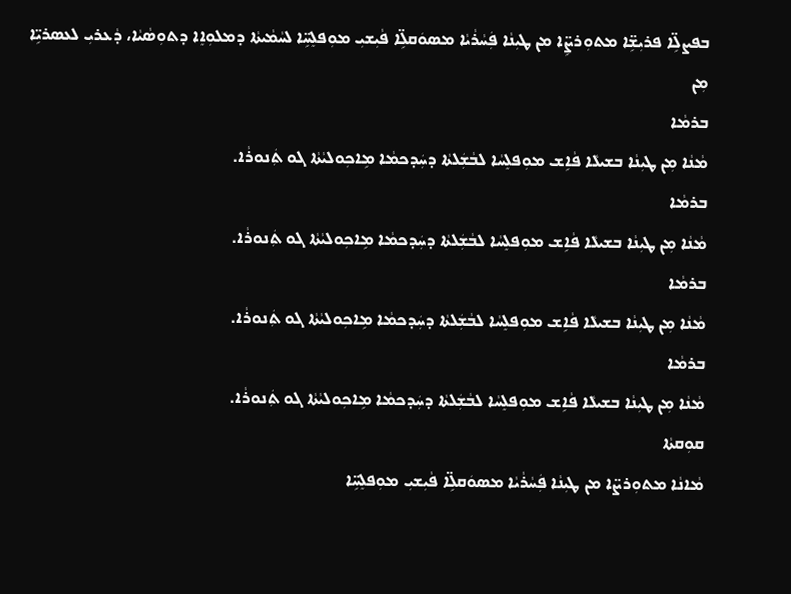ܒܦܨܠܹ̈ܐ ܦܪܝܼܫܹ̈ܐ ܡܬܘܼܪܨܹ̈ܐ ܡܢ ܛܝܼܢܵܐ ܦܲܚܵܪܵܝܵܐ ܡܣܘܿܩܠܹ̈ܐ ܦܵܝܼܫܝܼ ܡܘܼܦܠܸܚܹ̈ܐ ܠܚܵܡܵܝܬܵܐ ܕܡܠܘܼܐܸܐ ܕܬܘܼܣܵܝܵܐ، ܕܵܥܪܝܼ ܠܥܣܪܝܹ̈ܐ ܡܼܢ
ܒܪܡܵܐ
ܡܵܢܵܐ ܡܼܢ ܛܝܼܢܵܐ ܒܫܝܠܵܐ ܦܵܐܹܫ ܡܘܼܦܠܸܚܵܐ ܠܒܵܫܲܠܬܵܐ ܕܚܲܕܟܡܵܐ ܡܹܐܟܼܘܠܝܵܬܵܐ ܓܘ ܬܲܢܘܪܵܐ.
ܒܪܡܵܐ
ܡܵܢܵܐ ܡܼܢ ܛܝܼܢܵܐ ܒܫܝܠܵܐ ܦܵܐܹܫ ܡܘܼܦܠܸܚܵܐ ܠܒܵܫܲܠܬܵܐ ܕܚܲܕܟܡܵܐ ܡܹܐܟܼܘܠܝܵܬܵܐ ܓܘ ܬܲܢܘܪܵܐ.
ܒܪܡܵܐ
ܡܵܢܵܐ ܡܼܢ ܛܝܼܢܵܐ ܒܫܝܠܵܐ ܦܵܐܹܫ ܡܘܼܦܠܸܚܵܐ ܠܒܵܫܲܠܬܵܐ ܕܚܲܕܟܡܵܐ ܡܹܐܟܼܘܠܝܵܬܵܐ ܓܘ ܬܲܢܘܪܵܐ.
ܒܪܡܵܐ
ܡܵܢܵܐ ܡܼܢ ܛܝܼܢܵܐ ܒܫܝܠܵܐ ܦܵܐܹܫ ܡܘܼܦܠܸܚܵܐ ܠܒܵܫܲܠܬܵܐ ܕܚܲܕܟܡܵܐ ܡܹܐܟܼܘܠܝܵܬܵܐ ܓܘ ܬܲܢܘܪܵܐ.
ܩܘܼܩܬܵܐ
ܡܵܐܢܵܐ ܡܬܘܼܪܨ̈ܐ ܡܢ ܛܝܼܢܵܐ ܦܲܚܵܪܵܝܵܐ ܡܣܘܿܩܠܹ̈ܐ ܦܵܝܼܫܝܼ ܡܘܼܦܠܸܚܹ̈ܐ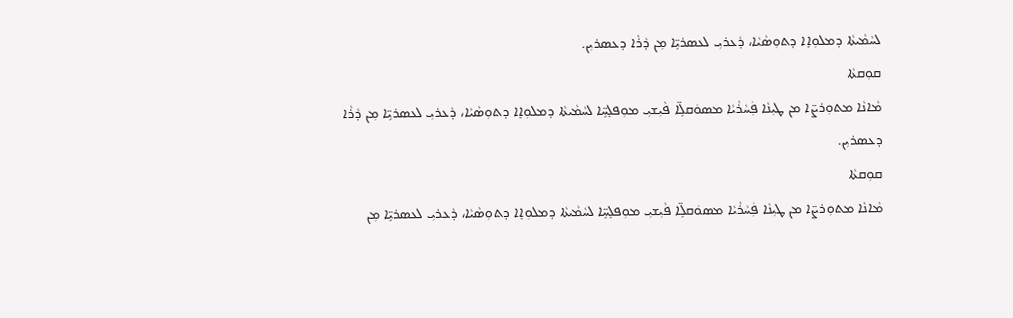ܠܚܵܡܵܝܬܵܐ ܕܡܠܘܼܐܸܐ ܕܬܘܼܣܵܝܵܐ، ܕܵܥܪܝܼ ܠܥܣܪܝܹ̈ܐ ܡܼܢ ܕܵܪܵܐ ܕܥܣܪܝܼܢ.
ܩܘܼܩܬܵܐ
ܡܵܐܢܵܐ ܡܬܘܼܪܨ̈ܐ ܡܢ ܛܝܼܢܵܐ ܦܲܚܵܪܵܝܵܐ ܡܣܘܿܩܠܹ̈ܐ ܦܵܝܼܫܝܼ ܡܘܼܦܠܸܚܹ̈ܐ ܠܚܵܡܵܝܬܵܐ ܕܡܠܘܼܐܸܐ ܕܬܘܼܣܵܝܵܐ، ܕܵܥܪܝܼ ܠܥܣܪܝܹ̈ܐ ܡܼܢ ܕܵܪܵܐ ܕܥܣܪܝܼܢ.
ܩܘܼܩܬܵܐ
ܡܵܐܢܵܐ ܡܬܘܼܪܨ̈ܐ ܡܢ ܛܝܼܢܵܐ ܦܲܚܵܪܵܝܵܐ ܡܣܘܿܩܠܹ̈ܐ ܦܵܝܼܫܝܼ ܡܘܼܦܠܸܚܹ̈ܐ ܠܚܵܡܵܝܬܵܐ ܕܡܠܘܼܐܸܐ ܕܬܘܼܣܵܝܵܐ، ܕܵܥܪܝܼ ܠܥܣܪܝܹ̈ܐ ܡܼܢ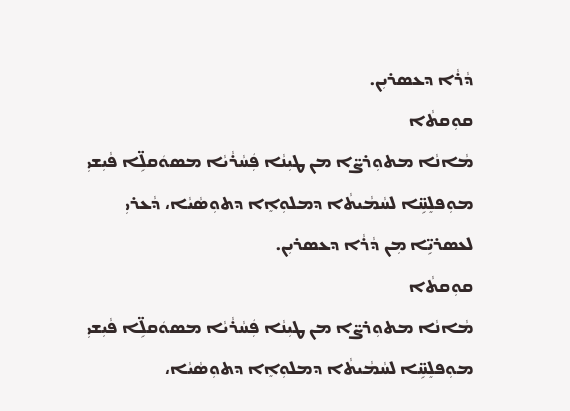ܕܵܪܵܐ ܕܥܣܪܝܼܢ.
ܩܘܼܩܬܵܐ
ܡܵܐܢܵܐ ܡܬܘܼܪܨ̈ܐ ܡܢ ܛܝܼܢܵܐ ܦܲܚܵܪܵܝܵܐ ܡܣܘܿܩܠܹ̈ܐ ܦܵܝܼܫܝܼ ܡܘܼܦܠܸܚܹ̈ܐ ܠܚܵܡܵܝܬܵܐ ܕܡܠܘܼܐܸܐ ܕܬܘܼܣܵܝܵܐ، ܕܵܥܪܝܼ ܠܥܣܪܝܹ̈ܐ ܡܼܢ ܕܵܪܵܐ ܕܥܣܪܝܼܢ.
ܩܘܼܩܬܵܐ
ܡܵܐܢܵܐ ܡܬܘܼܪܨ̈ܐ ܡܢ ܛܝܼܢܵܐ ܦܲܚܵܪܵܝܵܐ ܡܣܘܿܩܠܹ̈ܐ ܦܵܝܼܫܝܼ ܡܘܼܦܠܸܚܹ̈ܐ ܠܚܵܡܵܝܬܵܐ ܕܡܠܘܼܐܸܐ ܕܬܘܼܣܵܝܵܐ،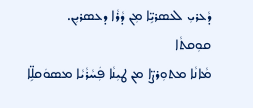ܕܵܥܪܝܼ ܠܥܣܪܝܹ̈ܐ ܡܼܢ ܕܵܪܵܐ ܕܥܣܪܝܼܢ.
ܩܘܼܩܬܵܐ
ܡܵܐܢܵܐ ܡܬܘܼܪܨ̈ܐ ܡܢ ܛܝܼܢܵܐ ܦܲܚܵܪܵܝܵܐ ܡܣܘܿܩܠܹ̈ܐ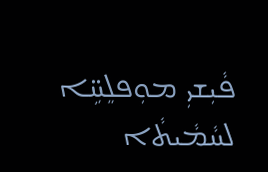ܦܵܝܼܫܝܼ ܡܘܼܦܠܸܚܹ̈ܐ ܠܚܵܡܵܝܬܵܐ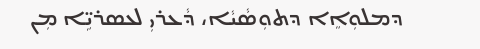ܕܡܠܘܼܐܸܐ ܕܬܘܼܣܵܝܵܐ، ܕܵܥܪܝܼ ܠܥܣܪܝܹ̈ܐ ܡܼܢ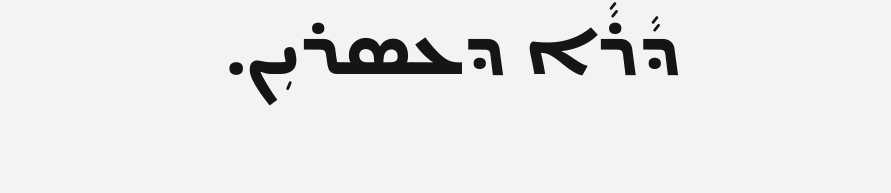ܕܵܪܵܐ ܕܥܣܪܝܼܢ.